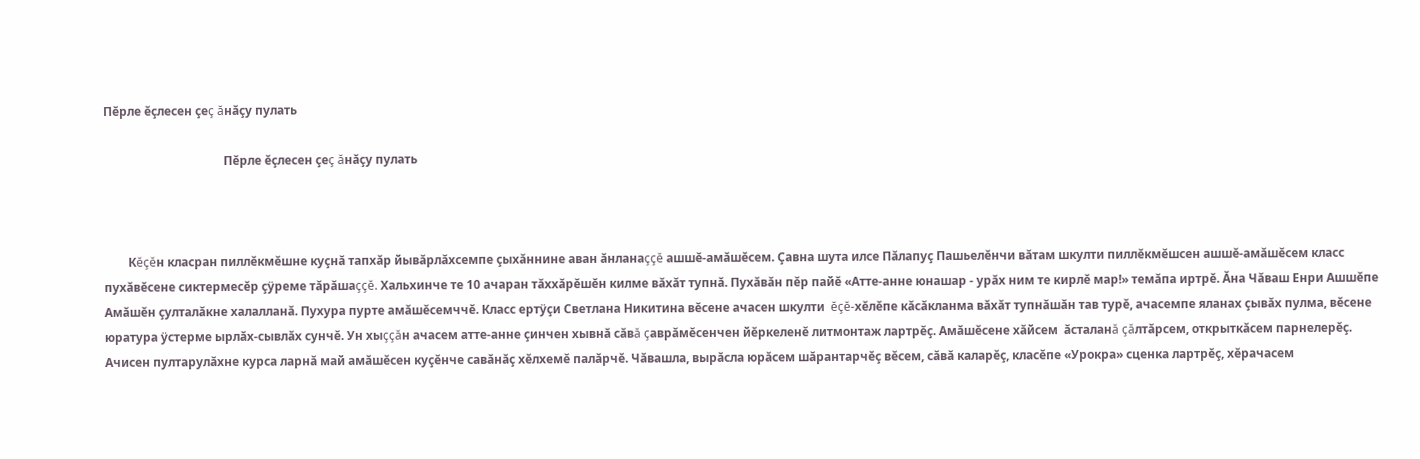Пĕрле ĕçлесен çеç ăнăçу пулать

                                        Пĕрле ĕçлесен çеç ăнăçу пулать



        Кĕçĕн класран пиллĕкмĕшне куçнă тапхăр йывăрлăхсемпе çыхăннине аван ăнланаççĕ ашшĕ-амăшĕсем. Çавна шута илсе Пăлапуç Пашьелĕнчи вăтам шкулти пиллĕкмĕшсен ашшĕ-амăшĕсем класс пухăвĕсене сиктермесĕр çÿреме тăрăшаççĕ. Хальхинче те 10 ачаран тăххăрĕшĕн килме вăхăт тупнă. Пухăвăн пĕр пайĕ «Атте-анне юнашар - урăх ним те кирлĕ мар!» темăпа иртрĕ. Ăна Чăваш Енри Ашшĕпе Амăшĕн çулталăкне халалланă. Пухура пурте амăшĕсемччĕ. Класс ертÿçи Светлана Никитина вĕсене ачасен шкулти  ĕçĕ-хĕлĕпе кăсăкланма вăхăт тупнăшăн тав турĕ, ачасемпе яланах çывăх пулма, вĕсене юратура ÿстерме ырлăх-сывлăх сунчĕ. Ун хыççăн ачасем атте-анне çинчен хывнă сăвă çаврăмĕсенчен йĕркеленĕ литмонтаж лартрĕç. Амăшĕсене хăйсем  ăсталанă çăлтăрсем, открыткăсем парнелерĕç. Ачисен пултарулăхне курса ларнă май амăшĕсен куçĕнче савăнăç хĕлхемĕ палăрчĕ. Чăвашла, вырăсла юрăсем шăрантарчĕç вĕсем, сăвă каларĕç, класĕпе «Урокра» сценка лартрĕç, хĕрачасем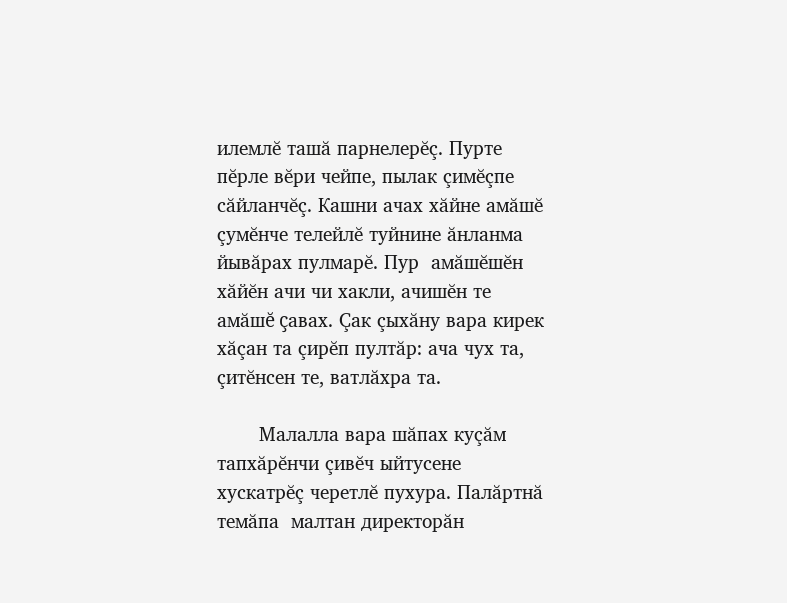илемлĕ ташă парнелерĕç. Пурте пĕрле вĕри чейпе, пылак çимĕçпе сăйланчĕç. Кашни ачах хăйне амăшĕ çумĕнче телейлĕ туйнине ăнланма йывăрах пулмарĕ. Пур  амăшĕшĕн хăйĕн ачи чи хакли, ачишĕн те амăшĕ çавах. Çак çыхăну вара кирек хăçан та çирĕп пултăр: ача чух та, çитĕнсен те, ватлăхра та.

       Малалла вара шăпах куçăм тапхăрĕнчи çивĕч ыйтусене хускатрĕç черетлĕ пухура. Палăртнă темăпа  малтан директорăн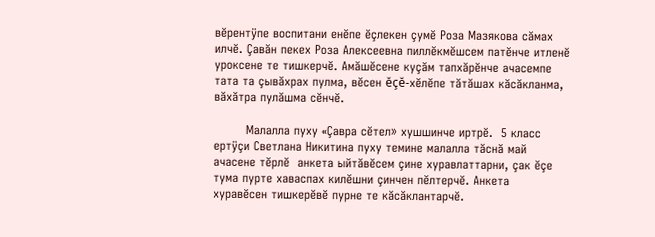вĕрентÿпе воспитани енĕпе ĕçлекен çумĕ Роза Мазякова сăмах илчĕ. Çавăн пекех Роза Алексеевна пиллĕкмĕшсем патĕнче итленĕ уроксене те тишкерчĕ. Амăшĕсене куçăм тапхăрĕнче ачасемпе тата та çывăхрах пулма, вĕсен ĕçĕ-хĕлĕпе тăтăшах кăсăкланма, вăхăтра пулăшма сĕнчĕ.

        Малалла пуху «Çавра сĕтел» хушшинче иртрĕ.  5 класс ертÿçи Светлана Никитина пуху темине малалла тăснă май ачасене тĕрлĕ  анкета ыйтăвĕсем çине хуравлаттарни, çак ĕçе тума пурте хаваспах килĕшни çинчен пĕлтерчĕ. Анкета  хуравĕсен тишкерĕвĕ пурне те кăсăклантарчĕ.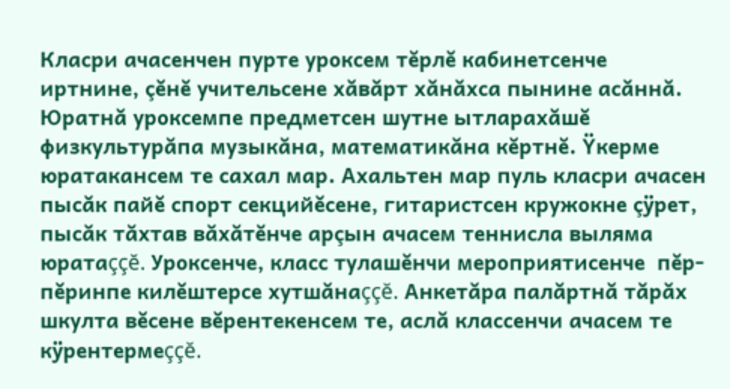Класри ачасенчен пурте уроксем тĕрлĕ кабинетсенче иртнине, çĕнĕ учительсене хăвăрт хăнăхса пынине асăннă. Юратнă уроксемпе предметсен шутне ытларахăшĕ физкультурăпа музыкăна, математикăна кĕртнĕ. Ÿкерме юратакансем те сахал мар. Ахальтен мар пуль класри ачасен пысăк пайĕ спорт секцийĕсене, гитаристсен кружокне çÿрет, пысăк тăхтав вăхăтĕнче арçын ачасем теннисла выляма юратаççĕ. Уроксенче, класс тулашĕнчи мероприятисенче  пĕр-пĕринпе килĕштерсе хутшăнаççĕ. Анкетăра палăртнă тăрăх шкулта вĕсене вĕрентекенсем те, аслă классенчи ачасем те кÿрентермеççĕ.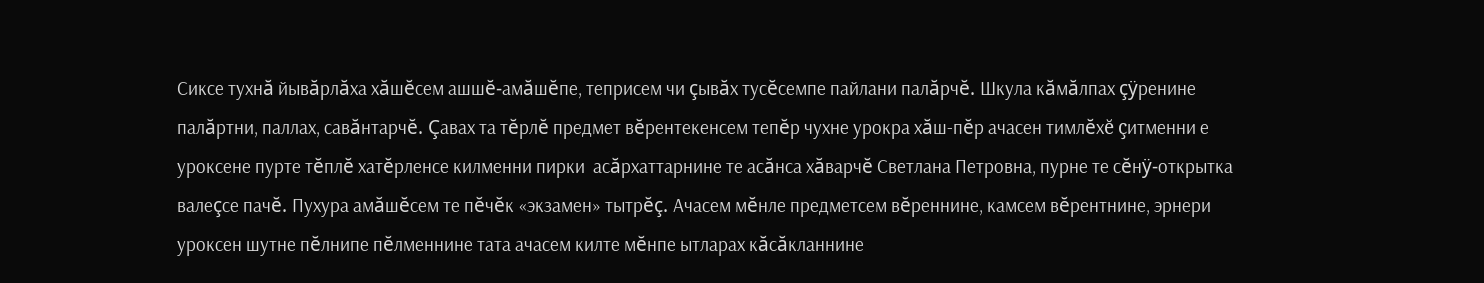Сиксе тухнă йывăрлăха хăшĕсем ашшĕ-амăшĕпе, теприсем чи çывăх тусĕсемпе пайлани палăрчĕ. Шкула кăмăлпах çÿренине  палăртни, паллах, савăнтарчĕ. Çавах та тĕрлĕ предмет вĕрентекенсем тепĕр чухне урокра хăш-пĕр ачасен тимлĕхĕ çитменни е уроксене пурте тĕплĕ хатĕрленсе килменни пирки  асăрхаттарнине те асăнса хăварчĕ Светлана Петровна, пурне те сĕнÿ-открытка  валеçсе пачĕ. Пухура амăшĕсем те пĕчĕк «экзамен» тытрĕç. Ачасем мĕнле предметсем вĕреннине, камсем вĕрентнине, эрнери уроксен шутне пĕлнипе пĕлменнине тата ачасем килте мĕнпе ытларах кăсăкланнине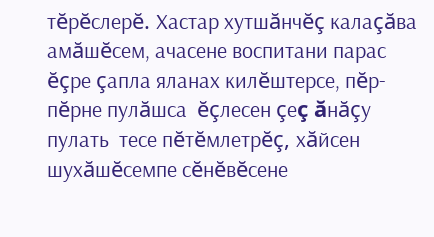тĕрĕслерĕ. Хастар хутшăнчĕç калаçăва амăшĕсем, ачасене воспитани парас ĕçре çапла яланах килĕштерсе, пĕр-пĕрне пулăшса  ĕçлесен çеç ăнăçу пулать  тесе пĕтĕмлетрĕç, хăйсен шухăшĕсемпе сĕнĕвĕсене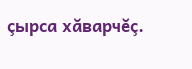çырса хăварчĕç.